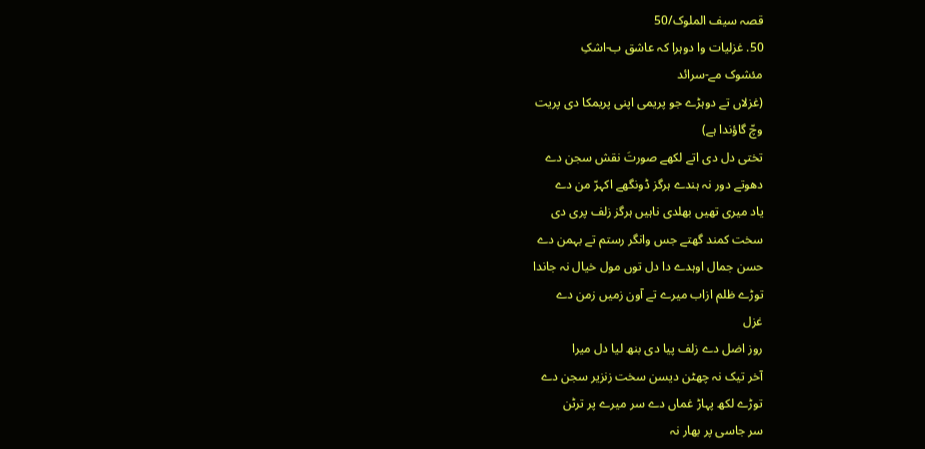قصہ سیف الملوک/50
50. غزلیات وا دوہرا کہ عاشق ب-اشکِ
مئشوک مے-سرائد
(غزلاں تے دوہڑے جو پریمی اپنی پریمکا دی پریت
وچّ گاؤندا ہے)
تختی دل دی اتے لکھے صورتَ نقش سجن دے
دھوتے دور نہ ہندے ہرگز ڈونگھے اکہرّ من دے
یاد میری تھیں بھلدی ناہیں ہرگز زلف پری دی
سخت کمند گھتے جس وانگر رستم تے بہمن دے
حسن جمال اوہدے دا دل توں مول خیال نہ جاندا
توڑے ظلم ازاب میرے تے آون زمیں زمن دے
غزل
روز اضل دے زلف پیا دی بنھ لیا دل میرا
آخر تیک نہ چھٹن دیسن سخت زنزیر سجن دے
توڑے لکھ پہاڑ غماں دے سر میرے پر ترٹن
سر جاسی پر بھار نہ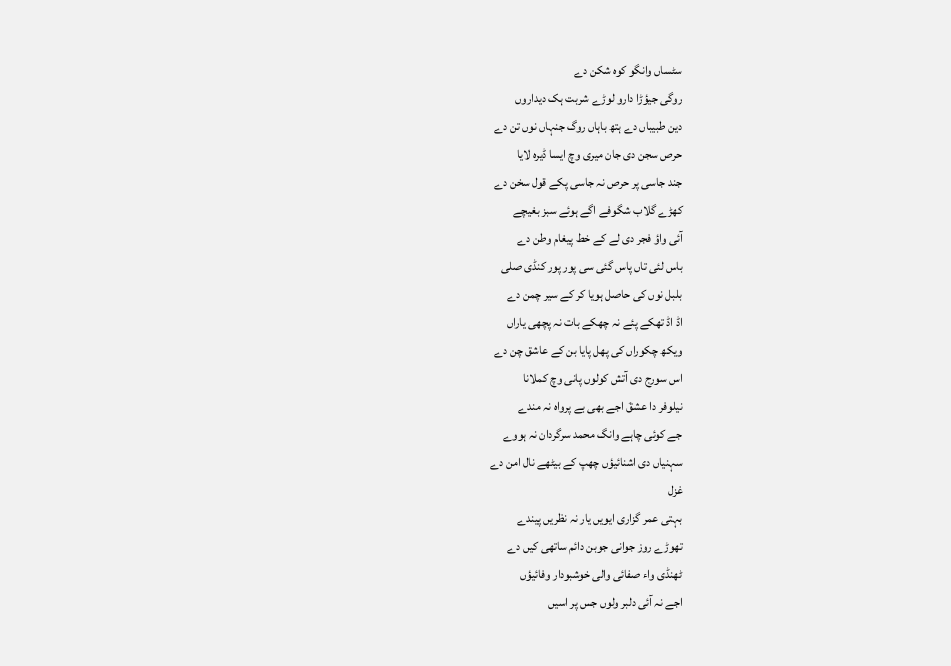سٹساں وانگو کوہ شکن دے
روگی جیؤڑا دارو لوڑے شربت ہک دیداروں
دین طبیباں دے ہتھ باہاں روگ جنہاں نوں تن دے
حرص سجن دی جان میری وچ ایسا ڈیرہ لایا
جند جاسی پر حرص نہ جاسی پکے قول سخن دے
کھڑے گلاب شگوفے اگے ہوئے سبز بغیچے
آئی واؤ فجر دی لے کے خط پیغام وطن دے
باس لئی تاں پاس گئی سی پور پور کنڈی صلی
بلبل نوں کی حاصل ہویا کر کے سیر چمن دے
اڈ اڈ تھکے پئے نہ چھکے بات نہ پچھی یاراں
ویکھ چکوراں کی پھل پایا بن کے عاشق چن دے
اس سورج دی آتش کولوں پانی وچ کملانا
نیلوفر دا عشقَ اجے بھی بے پرواہ نہ مندے
جے کوئی چاہے وانگ محمد سرگردان نہ ہووے
سہنیاں دی اشنائیؤں چھپ کے بیٹھے نال امن دے
غزل
بہتی عمر گزاری ایویں یار نہ نظریں پیندے
تھوڑے روز جوانی جوبن دائم ساتھی کیں دے
ٹھنڈی واء صفائی والی خوشبودار وفائیؤں
اجے نہ آئی دلبر ولوں جس پر اسیں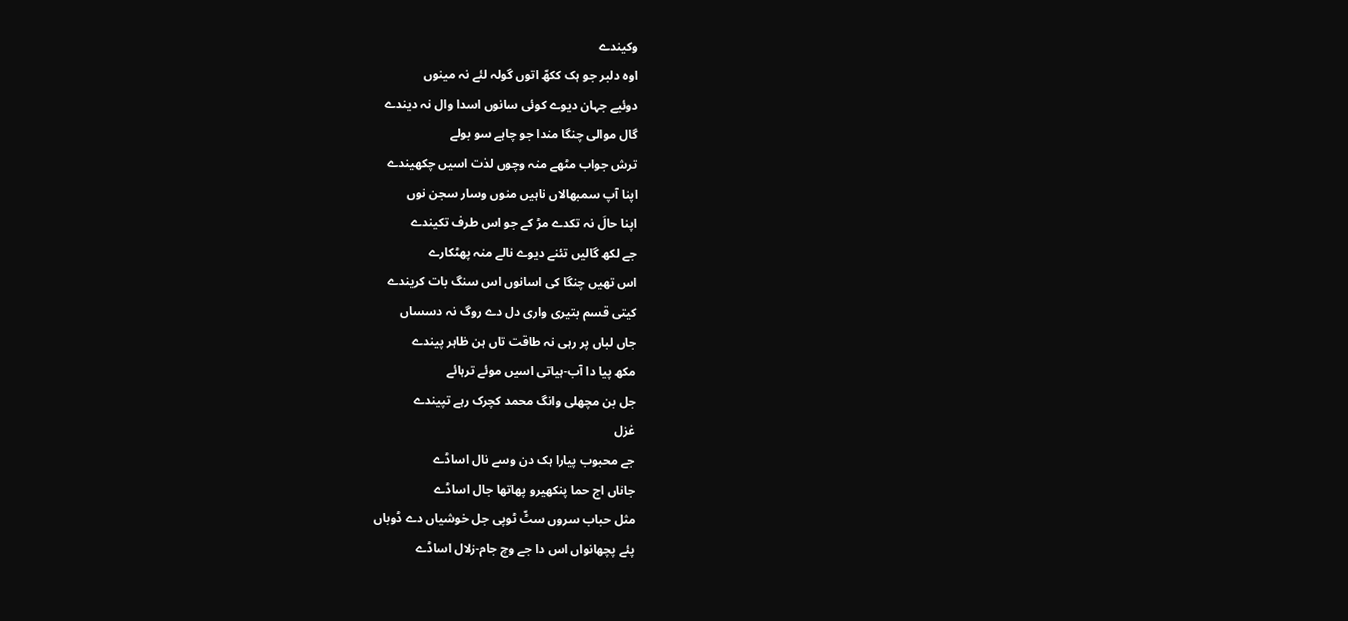وکیندے
اوہ دلبر جو ہک ککھّ اتوں گولہ لئے نہ مینوں
دوئیے جہان دیوے کوئی سانوں اسدا وال نہ دیندے
گال موالی چنگا مندا جو چاہے سو بولے
ترش جواب مٹھے منہ وچوں لذت اسیں چکھیندے
اپنا آپ سمبھالاں ناہیں منوں وسار سجن نوں
اپنا حالَ نہ تکدے مڑ کے جو اس طرف تکیندے
جے لکھ گالیں تئنے دیوے نالے منہ پھٹکارے
اس تھیں چنگا کی اسانوں اس سنگ بات کریندے
کیتی قسم بتیری واری دل دے روگ نہ دسساں
جاں لباں پر رہی نہ طاقت تاں ہن ظاہر پیندے
مکھ پیا دا آب-ہیاتی اسیں موئے ترہائے
جل بن مچھلی وانگ محمد کچرک رہے تپیندے
غزل
جے محبوب پیارا ہک دن وسے نال اساڈے
جاناں اج حما پنکھیرو پھاتھا جال اساڈے
مثل حباب سروں سٹّ ٹوپی جل خوشیاں دے ڈوباں
پئے پچھانواں اس دا جے وچ جام-زلال اساڈے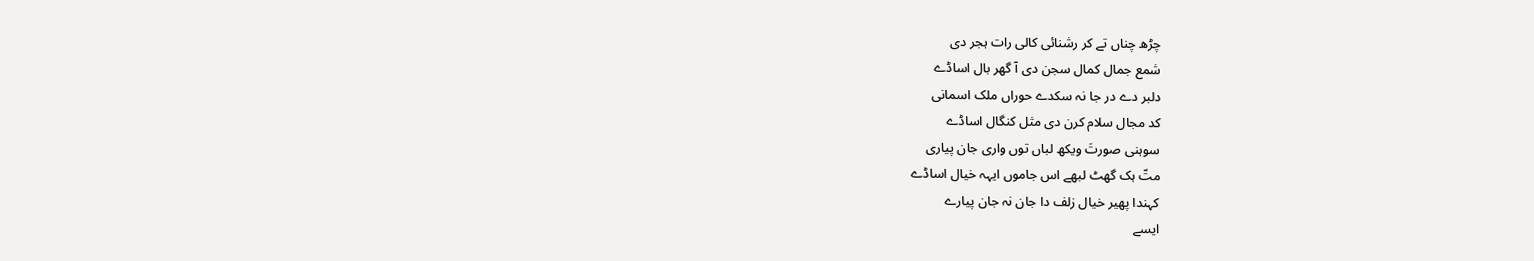چڑھ چناں تے کر رشنائی کالی رات ہجر دی
شمع جمال کمال سجن دی آ گھر بال اساڈے
دلبر دے در جا نہ سکدے حوراں ملک اسمانی
کد مجال سلام کرن دی مثل کنگال اساڈے
سوہنی صورتَ ویکھ لباں توں واری جان پیاری
متّ ہک گھٹ لبھے اس جاموں ایہہ خیال اساڈے
کہندا پھیر خیال زلف دا جان نہ جان پیارے
ایسے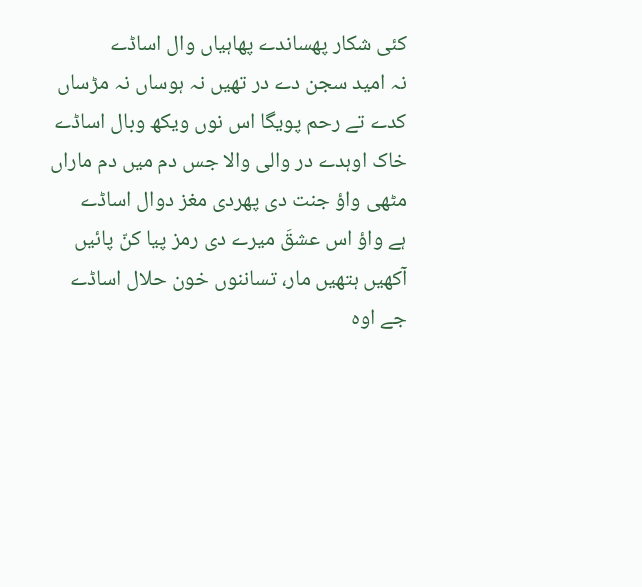کئی شکار پھساندے پھاہیاں وال اساڈے
نہ امید سجن دے در تھیں نہ ہوساں نہ مڑساں
کدے تے رحم پویگا اس نوں ویکھ وبال اساڈے
خاک اوہدے در والی والا جس دم میں دم ماراں
مٹھی واؤ جنت دی پھردی مغز دوال اساڈے
ہے واؤ اس عشقَ میرے دی رمز پیا کنّ پائیں
آکھیں ہتھیں مار، تساننوں خون حلال اساڈے
جے اوہ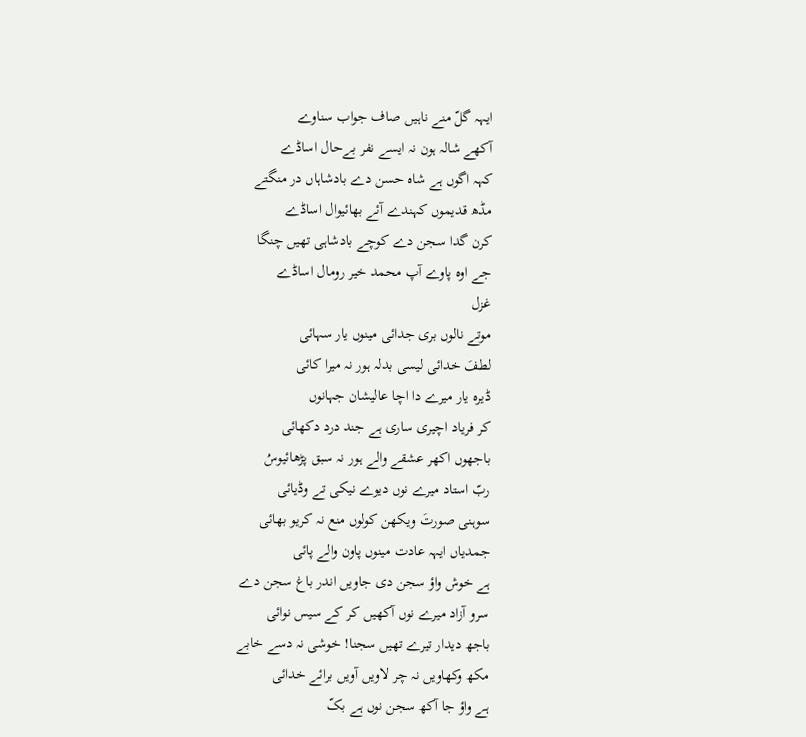ایہہ گلّ منے ناہیں صاف جواب سناوے
آکھے شالہ ہون نہ ایسے نفر بےحال اساڈے
کہہ اگوں ہے شاہ حسن دے بادشاہاں در منگتے
مڈھ قدیموں کہندے آئے بھائیوال اساڈے
کرن گدا سجن دے کوچے بادشاہی تھیں چنگا
جے اوہ پاوے آپ محمد خیر رومال اساڈے
غزل
موتے نالوں بری جدائی مینوں یار سہائی
لطفَ خدائی لیسی بدلہ ہور نہ میرا کائی
ڈیرہ یار میرے دا اچا عالیشان جہانوں
کر فریاد اچیری ساری ہے جند درد دکھائی
باجھوں اکھر عشقے والے ہور نہ سبق پڑھائیوسُ
ربّ استاد میرے نوں دیوے نیکی تے وڈیائی
سوہنی صورتَ ویکھن کولوں منع نہ کریو بھائی
جمدیاں ایہہ عادت مینوں پاون والے پائی
ہے خوش واؤ سجن دی جاویں اندر باغ سجن دے
سرو آزاد میرے نوں آکھیں کر کے سیس نوائی
باجھ دیدار تیرے تھیں سجنا! خوشی نہ دسے خابے
مکھ وکھاویں نہ چر لاویں آویں برائے خدائی
ہے واؤ جا آکھ سجن نوں ہے بکّ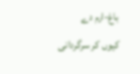باغ-ارم دے
کیوں کر سرگردانی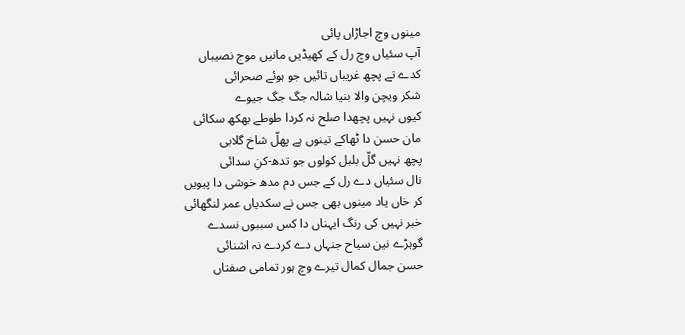مینوں وچ اجاڑاں پائی
آپ سئیاں وچ رل کے کھیڈیں مانیں موج نصیباں
کدے تے پچھ غریباں تائیں جو ہوئے صحرائی
شکر ویچن والا بنیا شالہ جگ جگ جیوے
کیوں نہیں پچھدا صلح نہ کردا طوطے بھکھ سکائی
مان حسن دا ٹھاکے تینوں ہے پھلّ شاخ گلابی
پچھ نہیں گلّ بلبل کولوں جو تدھ-کنِ سدائی
نال سئیاں دے رل کے جس دم مدھ خوشی دا پیویں
کر خاں یاد مینوں بھی جس نے سکدیاں عمر لنگھائی
خبر نہیں کی رنگ ایہناں دا کس سببوں نسدے
گوہڑے نین سیاح جنہاں دے کردے نہ اشنائی
حسن جمال کمال تیرے وچ ہور تمامی صفتاں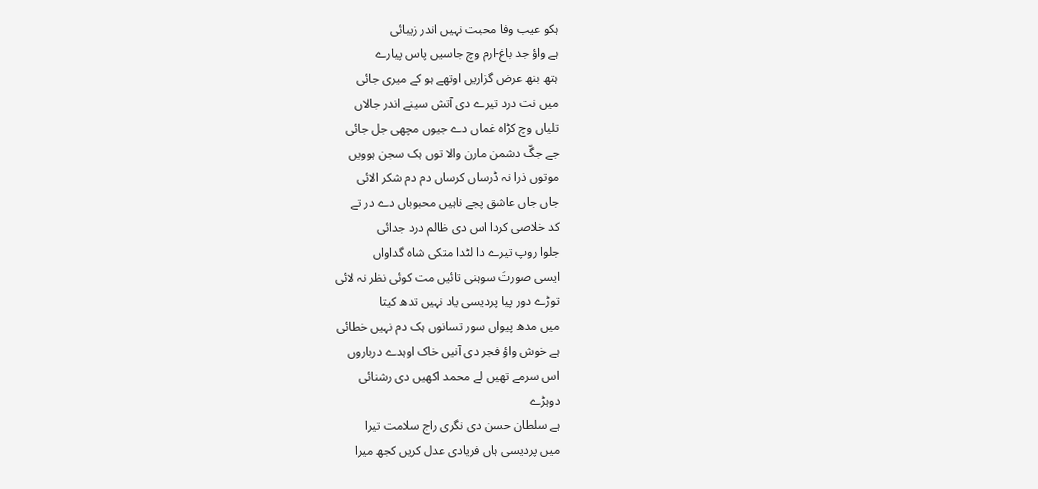ہکو عیب وفا محبت نہیں اندر زیبائی
ہے واؤ جد باغ-ارم وچ جاسیں پاس پیارے
ہتھ بنھ عرض گزاریں اوتھے ہو کے میری جائی
میں نت درد تیرے دی آتش سینے اندر جالاں
تلیاں وچ کڑاہ غماں دے جیوں مچھی جل جائی
جے جگّ دشمن مارن والا توں ہک سجن ہوویں
موتوں ذرا نہ ڈرساں کرساں دم دم شکر الائی
جاں جاں عاشق پجے ناہیں محبوباں دے در تے
کد خلاصی کردا اس دی ظالم درد جدائی
جلوا روپ تیرے دا لٹدا متکی شاہ گداواں
ایسی صورتَ سوہنی تائیں مت کوئی نظر نہ لائی
توڑے دور پیا پردیسی یاد نہیں تدھ کیتا
میں مدھ پیواں سور تسانوں ہک دم نہیں خطائی
ہے خوش واؤ فجر دی آنیں خاک اوہدے درباروں
اس سرمے تھیں لے محمد اکھیں دی رشنائی
دوہڑے
ہے سلطان حسن دی نگری راج سلامت تیرا
میں پردیسی ہاں فریادی عدل کریں کجھ میرا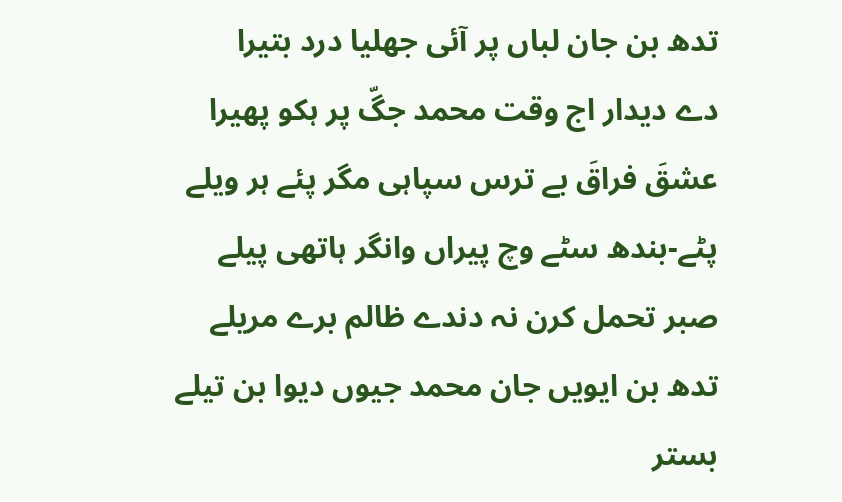تدھ بن جان لباں پر آئی جھلیا درد بتیرا
دے دیدار اج وقت محمد جگّ پر ہکو پھیرا
عشقَ فراقَ بے ترس سپاہی مگر پئے ہر ویلے
پٹے-بندھ سٹے وچ پیراں وانگر ہاتھی پیلے
صبر تحمل کرن نہ دندے ظالم برے مریلے
تدھ بن ایویں جان محمد جیوں دیوا بن تیلے
بستر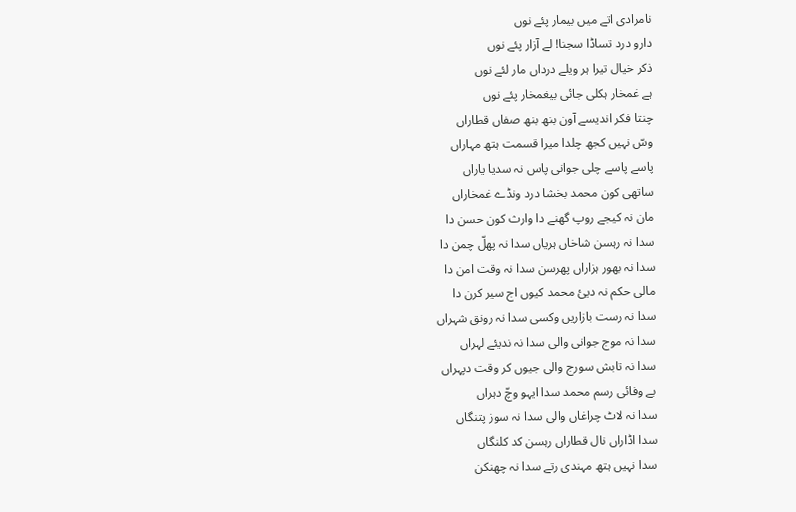نامرادی اتے میں بیمار پئے نوں
دارو درد تساڈا سجنا! لے آزار پئے نوں
ذکر خیال تیرا ہر ویلے درداں مار لئے نوں
ہے غمخار ہکلی جائی بیغمخار پئے نوں
چنتا فکر اندیسے آون بنھ بنھ صفاں قطاراں
وسّ نہیں کجھ چلدا میرا قسمت ہتھ مہاراں
پاسے پاسے چلی جوانی پاس نہ سدیا یاراں
ساتھی کون محمد بخشا درد ونڈے غمخاراں
مان نہ کیجے روپ گھنے دا وارث کون حسن دا
سدا نہ رہسن شاخاں ہریاں سدا نہ پھلّ چمن دا
سدا نہ بھور ہزاراں پھرسن سدا نہ وقت امن دا
مالی حکم نہ دیئ محمد کیوں اج سیر کرن دا
سدا نہ رست بازاریں وکسی سدا نہ رونق شہراں
سدا نہ موج جوانی والی سدا نہ ندیئے لہراں
سدا نہ تابش سورج والی جیوں کر وقت دپہراں
بے وفائی رسم محمد سدا ایہو وچّ دہراں
سدا نہ لاٹ چراغاں والی سدا نہ سوز پتنگاں
سدا اڈاراں نال قطاراں رہسن کد کلنگاں
سدا نہیں ہتھ مہندی رتے سدا نہ چھنکن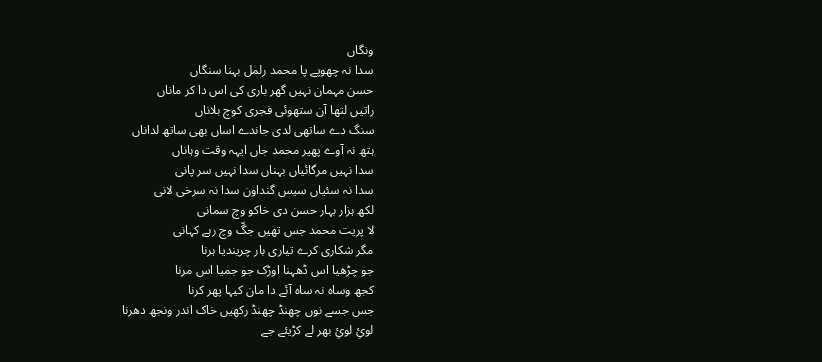ونگاں
سدا نہ چھوپے پا محمد رلمل بہنا سنگاں
حسن مہمان نہیں گھر باری کی اس دا کر ماناں
راتیں لتھا آن ستھوئی فجری کوچ بلاناں
سنگ دے ساتھی لدی جاندے اساں بھی ساتھ لداناں
ہتھ نہ آوے پھیر محمد جاں ایہہ وقت وہاناں
سدا نہیں مرگائیاں بہناں سدا نہیں سر پانی
سدا نہ سئیاں سیس گنداون سدا نہ سرخی لانی
لکھ ہزار بہار حسن دی خاکو وچ سمانی
لا پریت محمد جس تھیں جگّ وچ رہے کہانی
مگر شکاری کرے تیاری بار چریندیا ہرنا
جو چڑھیا اس ڈھہنا اوڑک جو جمیا اس مرنا
کجھ وساہ نہ ساہ آئے دا مان کیہا پھر کرنا
جس جسے نوں چھنڈ چھنڈ رکھیں خاک اندر ونجھ دھرنا
لوئِ لوئِ بھر لے کڑیئے جے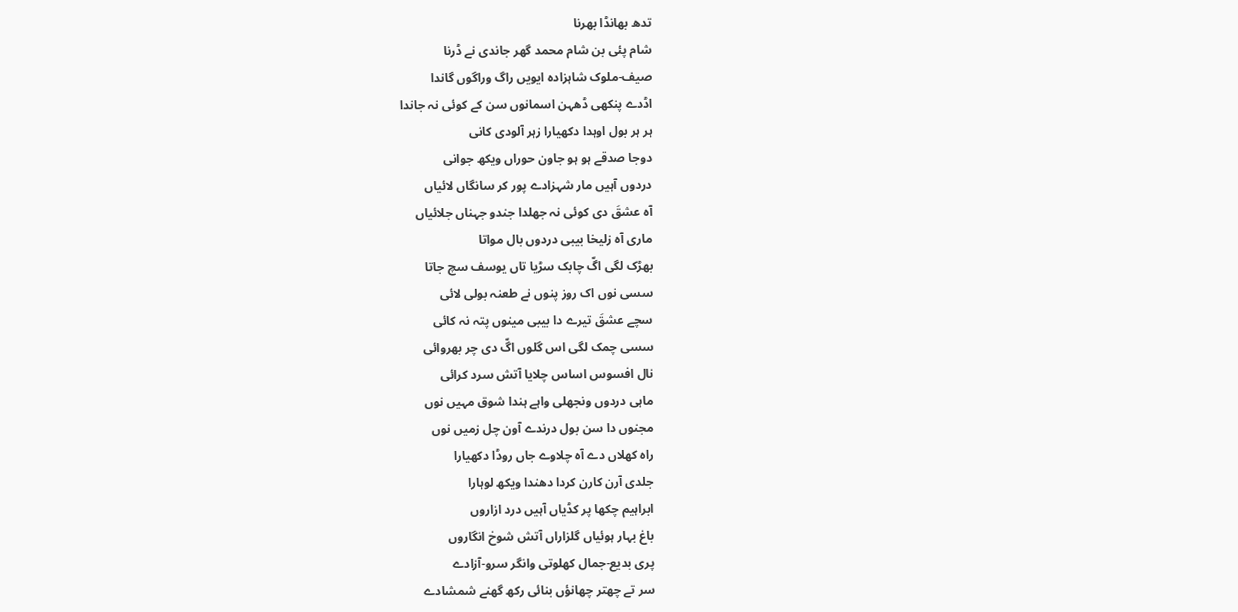تدھ بھانڈا بھرنا
شام پئی بن شام محمد گھر جاندی نے ڈرنا
صیف-ملوک شاہزادہ ایویں راگ وراگوں گاندا
اڈدے پنکھی ڈھہن اسمانوں سن کے کوئی نہ جاندا
ہر ہر بول اوہدا دکھیارا زہر آلودی کانی
دوجا صدقے ہو ہو جاون حوراں ویکھ جوانی
دردوں آہیں مار شہزادے پور کر سانگاں لائیاں
آہ عشقَ دی کوئی نہ جھلدا جندو جہناں جلائیاں
ماری آہ زلیخا بیبی دردوں بال مواتا
بھڑک لگی اگّ چابک سڑیا تاں یوسف سچ جاتا
سسی نوں اک روز پنوں نے طعنہ بولی لائی
سچے عشقَ تیرے دا بیبی مینوں پتہ نہ کائی
سسی چمک لگی اس گلوں اگّ دی چر بھروائی
نال افسوس اساس چلایا آتش سرد کرائی
ماہی دردوں ونجھلی واہے ہندا شوق مہیں نوں
مجنوں دا سن بول درندے آون چل زمیں نوں
راہ کھلاں دے آہ چلاوے جاں روڈا دکھیارا
جلدی آرن کارن کردا دھندا ویکھ لوہارا
ابراہیم چکھا پر کڈیاں آہیں درد ازاروں
باغ بہار ہوئیاں گلزاراں آتش شوخ انگاروں
پری بدیع-جمال کھلوتی وانگر سرو-آزادے
سر تے چھتر چھانؤں بنائی رکھ گھنے شمشادے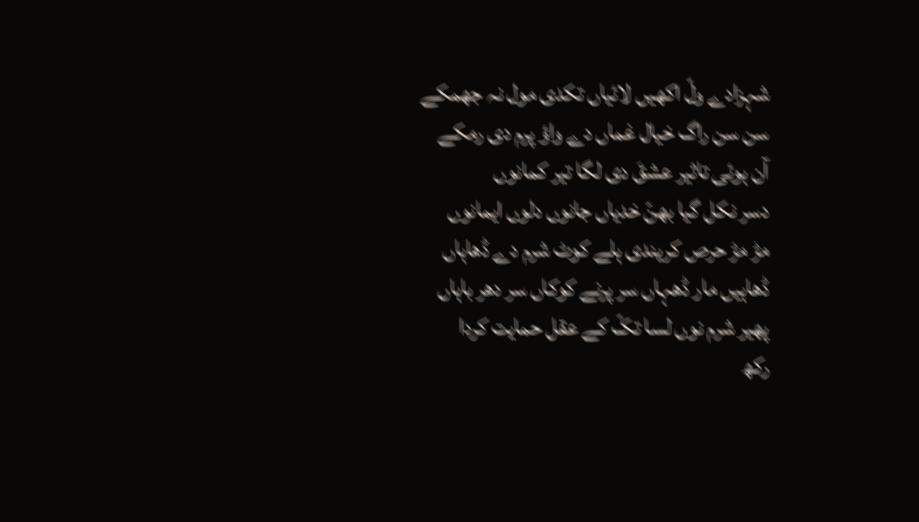شہزادے ولّ اکھیں لائیاں تکدی مول نہ جھمکے
سن سن راگ خیال غماں دے واؤ پرم دی رمکے
آن ہوئی تاثیر عشقَ دی لگا تیر کمانوں
دسر نکل گیا بھنّ خدیاں جانوں دلوں ایمانوں
مڑ مڑ حرص کریندی ہلے کوٹ شرم دے ڈھاہاں
ڈھاہیں مار ڈھہاں سر پرنے کوکاں سر دھر باہاں
پھیر شرم نوں لسا تکّ کے عقل حمایت کردا
رکھ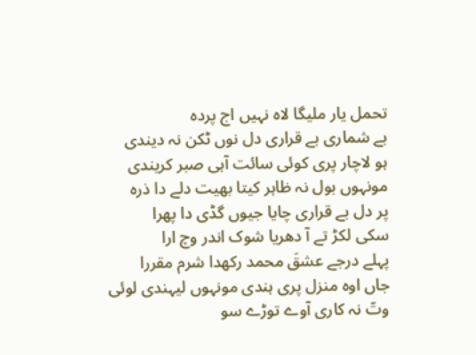تحمل یار ملیگا لاہ نہیں اج پردہ
بے شماری بے قراری دل نوں ٹکن نہ دیندی
ہو لاچار پری کوئی سائت آہی صبر کریندی
مونہوں بول نہ ظاہر کیتا بھیت دلے دا ذرہ
پر دل بے قراری چایا جیوں گڈی دا پھرا
سکی لکڑ تے آ دھریا شوک اندر وچ ارا
پہلے درجے عشقَ محمد رکھدا شرم مقررا
جاں اوہ منزل پری ہندی مونہوں لیہندی لوئی
وتّ نہ کاری آوے توڑے سو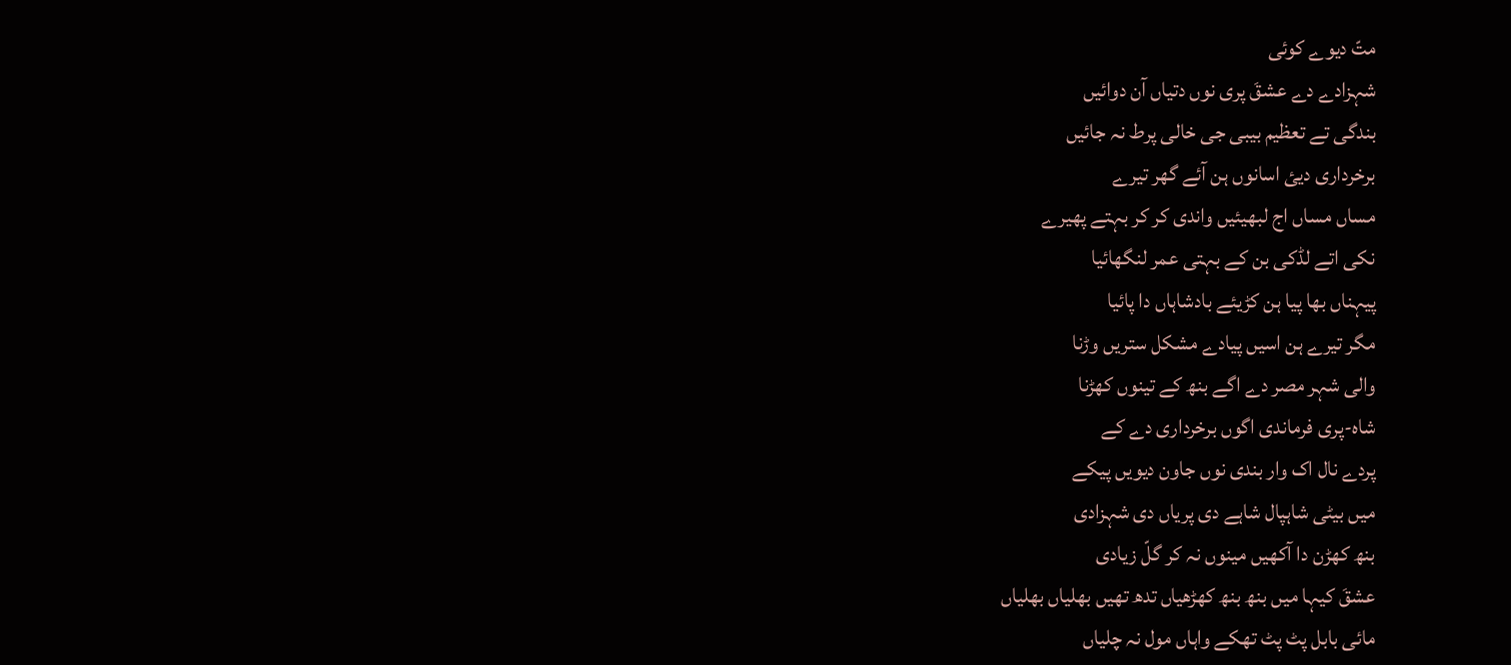متّ دیوے کوئی
شہزادے دے عشقَ پری نوں دتیاں آن دوائیں
بندگی تے تعظیم بیبی جی خالی پرط نہ جائیں
برخرداری دیئ اسانوں ہن آئے گھر تیرے
مساں مساں اج لبھیئیں واندی کر کر بہتے پھیرے
نکی اتے لڈکی بن کے بہتی عمر لنگھائیا
پیہناں بھا پیا ہن کڑیئے بادشاہاں دا پائیا
مگر تیرے ہن اسیں پیادے مشکل ستریں وڑنا
والی شہر مصر دے اگے بنھ کے تینوں کھڑنا
شاہ-پری فرماندی اگوں برخرداری دے کے
پردے نال اک وار بندی نوں جاون دیویں پیکے
میں بیٹی شاہپال شاہے دی پریاں دی شہزادی
بنھ کھڑن دا آکھیں مینوں نہ کر گلّ زیادی
عشقَ کیہا میں بنھ بنھ کھڑھیاں تدھ تھیں بھلیاں بھلیاں
مائی بابل پٹ پٹ تھکے واہاں مول نہ چلیاں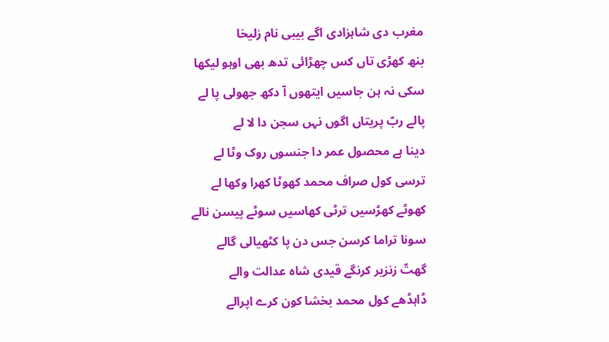مغرب دی شاہزادی اگے بیبی نام زلیخا
بنھ کھڑی تاں کس چھڑائی تدھ بھی اوہو لیکھا
سکی نہ ہن جاسیں ایتھوں آ دکھ جھولی پا لے
پالے ربّ پریتاں اگوں نہں سجن دا لا لے
دینا ہے محصول عمر دا جنسوں روک وٹا لے
ترسی کول صراف محمد کھوٹا کھرا وکھا لے
کھوٹے کھڑسیں ترٹی کھاسیں سوٹے پیسن نالے
سونا تراما کرسن جس دن پا کٹھیالی گالے
گھتّ زنزیر کرنگے قیدی شاہ عدالت والے
ڈاہڈھے کول محمد بخشا کون کرے اپرالے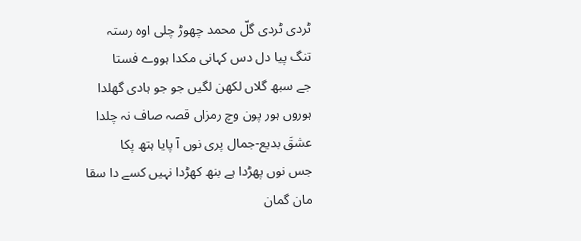ٹردی ٹردی گلّ محمد چھوڑ چلی اوہ رستہ
تنگ پیا دل دس کہانی مکدا ہووے فستا
جے سبھ گلاں لکھن لگیں جو جو ہادی گھلدا
ہوروں ہور پون وچ رمزاں قصہ صاف نہ چلدا
عشقَ بدیع-جمال پری نوں آ پایا ہتھ پکا
جس نوں پھڑدا ہے بنھ کھڑدا نہیں کسے دا سقا
مان گمان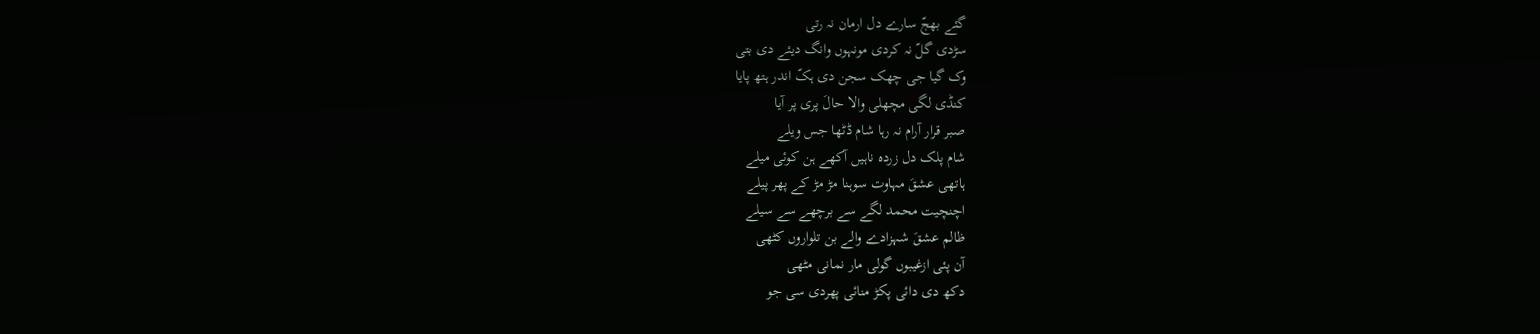گئے بھجّ سارے دل ارمان نہ رتی
سڑدی گلّ نہ کردی مونہوں وانگ دیئے دی بتی
وک گیا جی چھک سجن دی ہکّ اندر ہتھ پایا
کنڈی لگی مچھلی والا حالَ پری پر آیا
صبر قرار آرام نہ رہا شام ڈٹھا جس ویلے
شام پلک دل زردہ ناہیں آکھے ہن کوئی میلے
ہاتھی عشقَ مہاوت سوہنا مڑ مڑ کے پھر پیلے
اچنچیت محمد لگے سے برچھے سے سیلے
ظالم عشقَ شہزادے والے بن تلواروں کٹھی
آن پئی ازغیبوں گولی مار نمانی مٹھی
دکھ دی دائی پکڑ منائی پھردی سی جو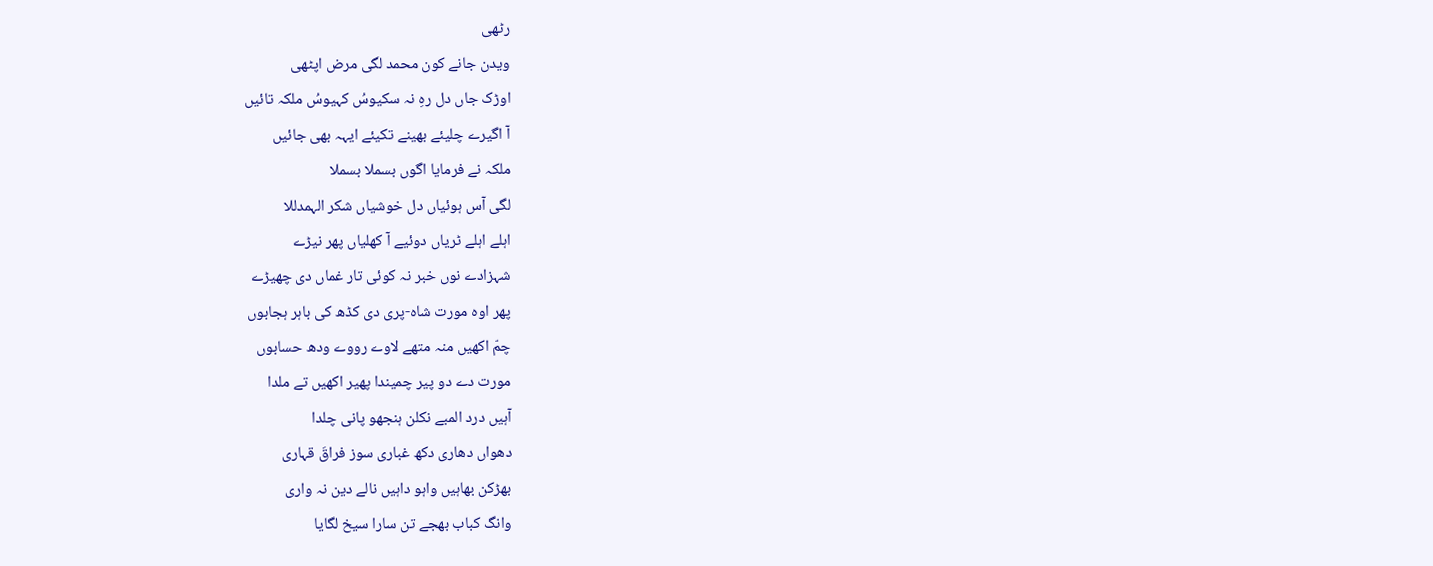رٹھی
ویدن جانے کون محمد لگی مرض اپٹھی
اوڑک جاں دل رہِ نہ سکیوسُ کہیوسُ ملکہ تائیں
آ اگیرے چلیئے بھینے تکیئے ایہہ بھی جائیں
ملکہ نے فرمایا اگوں بسملا بسملا
لگی آس ہوئیاں دل خوشیاں شکر الہمدللا
اہلے اہلے ٹریاں دوئیے آ کھلیاں پھر نیڑے
شہزادے نوں خبر نہ کوئی تار غماں دی چھیڑے
پھر اوہ مورت شاہ-پری دی کڈھ کی باہر ہجابوں
چمّ اکھیں منہ متھے لاوے رووے ودھ حسابوں
مورت دے دو پیر چمیندا پھیر اکھیں تے ملدا
آہیں درد المبے نکلن ہنجھو پانی چلدا
دھواں دھاری دکھ غباری سوز فراقَ قہاری
بھڑکن بھاہیں واہو داہیں نالے دین نہ واری
وانگ کباب بھجے تن سارا سیخ لگایا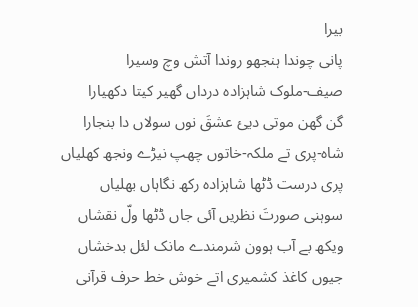بیرا
پانی چوندا ہنجھو روندا آتش وچ وسیرا
صیف-ملوک شاہزادہ درداں گھیر کیتا دکھیارا
گن گھن موتی دیئ عشقَ نوں سولاں دا بنجارا
شاہ-پری تے ملکہ-خاتوں چھپ نیڑے ونجھ کھلیاں
پری درست ڈٹھا شاہزادہ رکھ نگاہاں بھلیاں
سوہنی صورتَ نظریں آئی جاں ڈٹھا ولّ نقشاں
ویکھ بے آب ہوون شرمندے مانک لئل بدخشاں
جیوں کاغذ کشمیری اتے خوش خط حرف قرآنی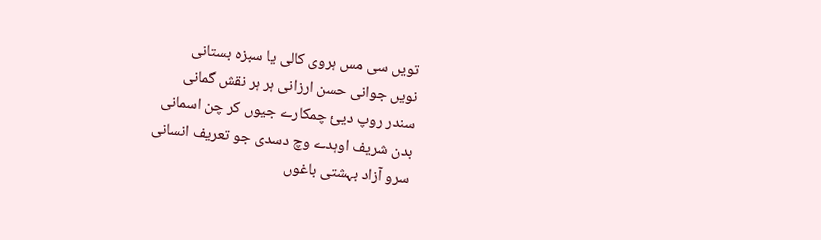تویں سی مس ہروی کالی یا سبزہ بستانی
نویں جوانی حسن ارزانی ہر ہر نقش گمانی
سندر روپ دیئ چمکارے جیوں کر چن اسمانی
بدن شریف اوہدے وچ دسدی جو تعریف انسانی
سرو آزاد بہشتی باغوں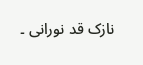نازک قد نورانی ۔